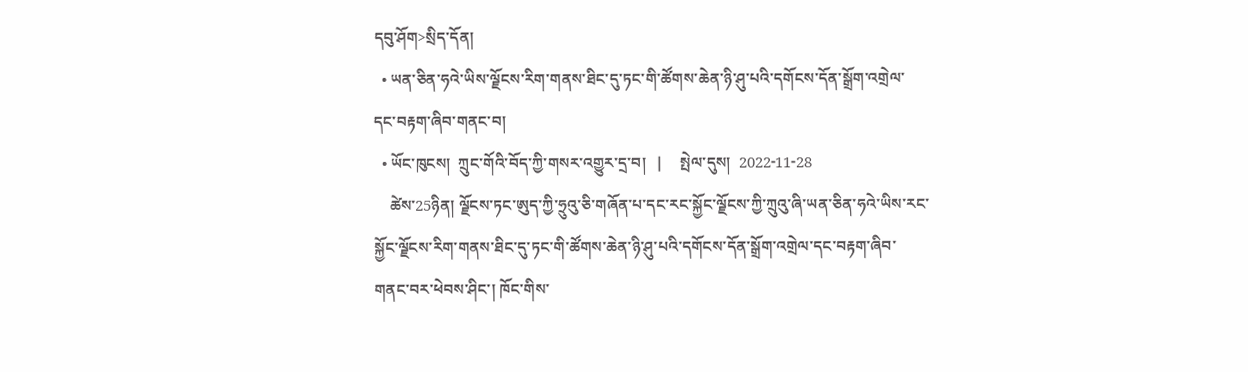དབུ་ཤོག>སྲིད་དོན།
  • ཡན་ཅིན་ཧའེ་ཡིས་ལྗོངས་རིག་གནས་ཐིང་དུ་ཏང་གི་ཚོགས་ཆེན་ཉི་ཤུ་པའི་དགོངས་དོན་སྒྲོག་འགྲེལ་དང་བརྟག་ཞིབ་གནང་བ།
  • ཡོང་ཁུངས།  ཀྲུང་གོའི་བོད་ཀྱི་གསར་འགྱུར་དྲ་བ།   |     སྤེལ་དུས།  2022-11-28
    ཚེས་25ཉིན། ལྗོངས་ཏང་ཨུད་ཀྱི་ཧྲུའུ་ཅི་གཞོན་པ་དང་རང་སྐྱོང་ལྗོངས་ཀྱི་ཀྲུའུ་ཞི་ཡན་ཅིན་ཧའེ་ཡིས་རང་སྐྱོང་ལྗོངས་རིག་གནས་ཐིང་དུ་ཏང་གི་ཚོགས་ཆེན་ཉི་ཤུ་པའི་དགོངས་དོན་སྒྲོག་འགྲེལ་དང་བརྟག་ཞིབ་གནང་བར་ཕེབས་ཤིང་། ཁོང་གིས་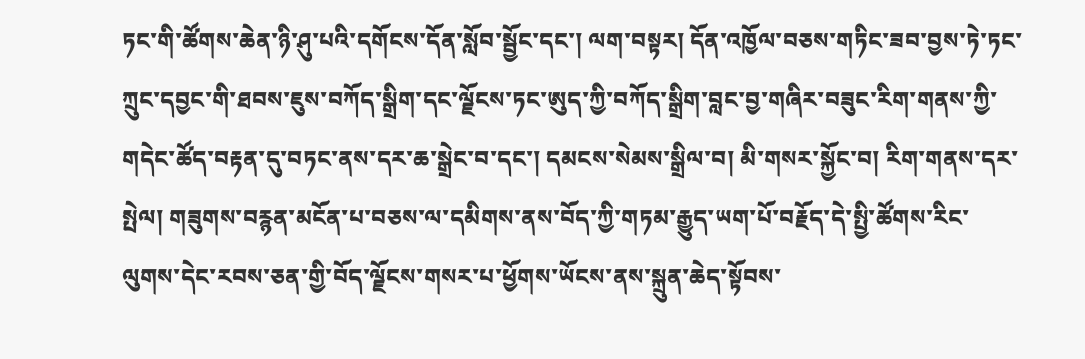ཏང་གི་ཚོགས་ཆེན་ཉི་ཤུ་པའི་དགོངས་དོན་སློབ་སྦྱོང་དང་། ལག་བསྟར། དོན་འཁྱོལ་བཅས་གཏིང་ཟབ་བྱས་ཏེ་ཏང་ཀྲུང་དབྱང་གི་ཐབས་ཇུས་བཀོད་སྒྲིག་དང་ལྗོངས་ཏང་ཨུད་ཀྱི་བཀོད་སྒྲིག་བླང་བྱ་གཞིར་བཟུང་རིག་གནས་ཀྱི་གདེང་ཚོད་བརྟན་དུ་བཏང་ནས་དར་ཆ་སྒྲེང་བ་དང་། དམངས་སེམས་སྒྲིལ་བ། མི་གསར་སྐྱོང་བ། རིག་གནས་དར་སྤེལ། གཟུགས་བརྙན་མངོན་པ་བཅས་ལ་དམིགས་ནས་བོད་ཀྱི་གཏམ་རྒྱུད་ཡག་པོ་བརྗོད་དེ་སྤྱི་ཚོགས་རིང་ལུགས་དེང་རབས་ཅན་གྱི་བོད་ལྗོངས་གསར་པ་ཕྱོགས་ཡོངས་ནས་སྐྲུན་ཆེད་སྟོབས་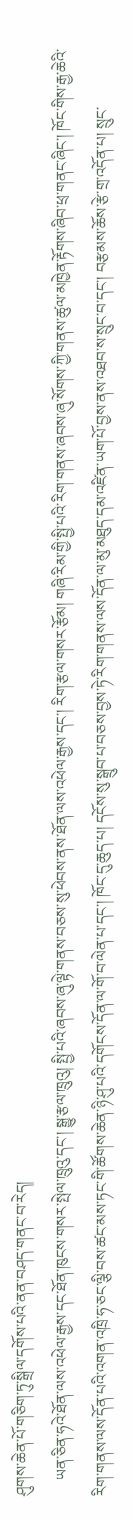ཤུགས་ཆེན་པོ་གཅིག་ཏུ་སྒྲིལ་དགོས་པའི་ནན་བཤད་གནང་བ་རེད།
    ཡན་ཅིན་ཧའེ་ཐོན་ལས་འཕེལ་རྒྱས་དང་ཐོན་ཁུངས་གསར་སྤེལ་ཁྲུའུ་དང་། སྒྱུ་རྩལ་ཁྲུའུ། སྤྱི་པའི་ཞབས་ཞུ་ལྟེ་གནས་བཅས་སུ་ཕེབས་ནས་ཐོན་ལས་འཕེལ་རྒྱས་དང་། རིག་རྩལ་གསར་རྩོམ། གཞི་རིམ་གྱི་སྤྱི་པའི་རིག་གནས་ཞབས་ཞུ་སོགས་ཀྱི་གནས་ཚུལ་མཁྱེན་རྟོགས་ཞིབ་ཕྲ་གནང་ཞིང་། ཁོང་གིས་རྒྱ་ཆེའི་རིག་གནས་ལས་དོན་པའི་འགན་འཁྲི་ཧ་ཅང་ལྕི་བས་ཚང་མས་ཏང་གི་ཚོགས་ཆེན་ཉི་ཤུ་པའི་དགོངས་དོན་ལ་གོ་བ་ལེན་པ་དང་། ཁོང་དུ་ཆུད་པ། དངོས་སུ་སྒྲུབ་པ་བཅས་བྱས་ཏེ་རིག་གནས་ལས་དོན་ལ་མུ་མཐུད་དམ་འཛིན་ཡག་པོ་བྱས་ནས་འཐབ་ས་སྲུང་བ་དང་། བརྩམས་ཆོས་རྩེ་གྲ་འདོན་པ། སྲུང་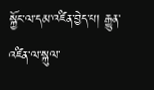སྐྱོང་ལ་དམ་འཛིན་བྱེད་པ། རྒྱུན་འཛིན་ལ་སྐུལ་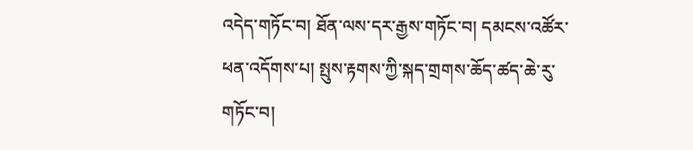འདེད་གཏོང་བ། ཐོན་ལས་དར་རྒྱས་གཏོང་བ། དམངས་འཚོར་ཕན་འདོགས་པ། སྤུས་རྟགས་ཀྱི་སྐད་གྲགས་ཆོད་ཚད་ཆེ་རུ་གཏོང་བ།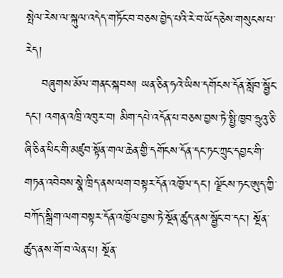སྤེལ་རེས་ལ་སྐུལ་འདེད་གཏོང་བ་བཅས་བྱེད་པའི་རེ་བ་ཡོད་ཅེས་གསུངས་པ་རེད།
    བཞུགས་མོལ་གནང་སྐབས། ཡན་ཅིན་ཧའེ་ཡིས་དགོངས་དོན་སློབ་སྦྱོང་དང་། འགན་འཁྲི་འཁུར་བ། མིག་དཔེ་འདོན་པ་བཅས་བྱས་ཏེ་སྤྱི་ཁྱབ་ཧྲུའུ་ཅི་ཞི་ཅིན་ཕིང་གི་མཛུབ་སྟོན་གལ་ཆེན་གྱི་དགོངས་དོན་དང་ཏང་ཀྲུང་དབྱང་གི་གཏན་འབེབས་སྣེ་ཁྲིད་ནས་ལག་བསྟར་དོན་འཁྱོལ་དང་། ལྗོངས་ཏང་ཨུད་ཀྱི་བཀོད་སྒྲིག་ལག་བསྟར་དོན་འཁྱོལ་བྱས་ཏེ་སྔོན་ཚུད་ནས་སྦྱོང་བ་དང་། སྔོན་ཚུད་ནས་གོ་བ་ལེན་པ། སྔོན་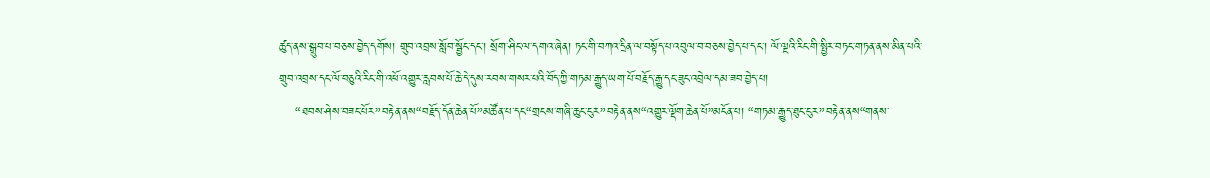ཚུད་ནས་སྒྲུབ་པ་བཅས་བྱེད་དགོས། གྲུབ་འབྲས་སློབ་སྦྱོང་དང་། སྲོག་ཤིང་ལ་དགའ་ཞེན། ཏང་གི་བཀའ་དྲིན་ལ་བསྟོད་པ་འབུལ་བ་བཅས་བྱེད་པ་དང་། ལོ་ལྔའི་རིང་གི་སྤྱིར་བཏང་གཏན་ནས་མིན་པའི་གྲུབ་འབྲས་དང་ལོ་བཅུའི་རིང་གི་འཕོ་འགྱུར་རླབས་པོ་ཆེ་དེ་དུས་རབས་གསར་པའི་བོད་ཀྱི་གཏམ་རྒྱུད་ཡག་པོ་བརྗོད་རྒྱུ་དང་ཟུང་འབྲེལ་དམ་ཟབ་བྱེད་པ།
    “ཐབས་ཤེས་བཟང་པོར”བརྟེན་ནས“བརྗོད་དོན་ཆེན་པོ”མཚོན་པ་དང“གྲངས་གཞི་ཆུང་ངུར”བརྟེན་ནས“འགྱུར་ལྡོག་ཆེན་པོ”མངོན་པ། “གཏམ་རྒྱུད་ཐུང་ངུར”བརྟེན་ནས“གནས་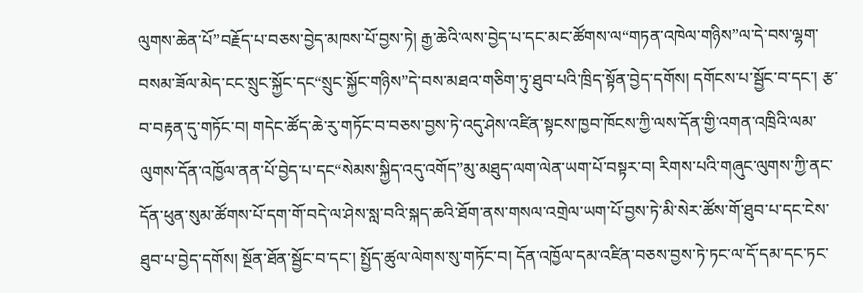ལུགས་ཆེན་པོ”བརྗོད་པ་བཅས་བྱེད་མཁས་པོ་བྱས་ཏེ། རྒྱ་ཆེའི་ལས་བྱེད་པ་དང་མང་ཚོགས་ལ“གཏན་འཁེལ་གཉིས”ལ་དེ་བས་ལྷག་བསམ་ཟོལ་མེད་ངང་སྲུང་སྐྱོང་དང“སྲུང་སྐྱོང་གཉིས”དེ་བས་མཐའ་གཅིག་ཏུ་ཐུབ་པའི་ཁྲིད་སྟོན་བྱེད་དགོས། དགོངས་པ་སྦྱོང་བ་དང་། རྩ་བ་བརྟན་དུ་གཏོང་བ། གདེང་ཚོད་ཆེ་རུ་གཏོང་བ་བཅས་བྱས་ཏེ་འདུ་ཤེས་འཛིན་སྟངས་ཁྱབ་ཁོངས་ཀྱི་ལས་དོན་གྱི་འགན་འཁྲིའི་ལམ་ལུགས་དོན་འཁྱོལ་ནན་པོ་བྱེད་པ་དང“སེམས་སྐྱིད་འདུ་འགོད”མུ་མཐུད་ལག་ལེན་ཡག་པོ་བསྟར་བ། རིགས་པའི་གཞུང་ལུགས་ཀྱི་ནང་དོན་ཕུན་སུམ་ཚོགས་པོ་དག་གོ་བདེ་ལ་ཤེས་སླ་བའི་སྐད་ཆའི་ཐོག་ནས་གསལ་འགྲེལ་ཡག་པོ་བྱས་ཏེ་མི་སེར་ཚོས་གོ་ཐུབ་པ་དང་ངེས་ཐུབ་པ་བྱེད་དགོས། སྔོན་ཐོན་སྦྱོང་བ་དང་། སྤྱོད་ཚུལ་ལེགས་སུ་གཏོང་བ། དོན་འཁྱོལ་དམ་འཛིན་བཅས་བྱས་ཏེ་ཏང་ལ་དོ་དམ་དང་ཏང་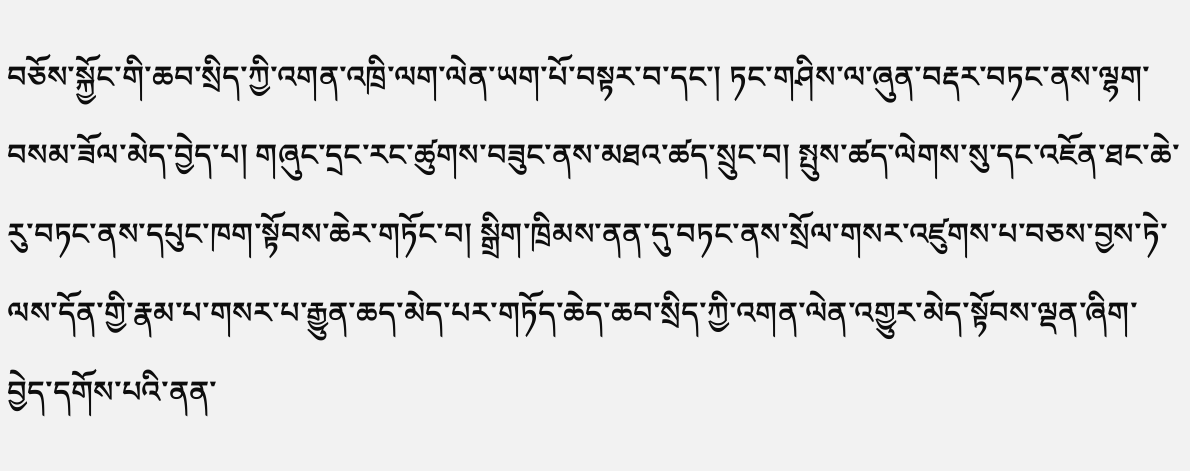བཅོས་སྐྱོང་གི་ཆབ་སྲིད་ཀྱི་འགན་འཁྲི་ལག་ལེན་ཡག་པོ་བསྟར་བ་དང་། ཏང་གཤིས་ལ་ཞུན་བརྡར་བཏང་ནས་ལྷག་བསམ་ཟོལ་མེད་བྱེད་པ། གཞུང་དྲང་རང་ཚུགས་བཟུང་ནས་མཐའ་ཚད་སྲུང་བ། སྤུས་ཚད་ལེགས་སུ་དང་འཇོན་ཐང་ཆེ་རུ་བཏང་ནས་དཔུང་ཁག་སྟོབས་ཆེར་གཏོང་བ། སྒྲིག་ཁྲིམས་ནན་དུ་བཏང་ནས་སྲོལ་གསར་འཛུགས་པ་བཅས་བྱས་ཏེ་ལས་དོན་གྱི་རྣམ་པ་གསར་པ་རྒྱུན་ཆད་མེད་པར་གཏོད་ཆེད་ཆབ་སྲིད་ཀྱི་འགན་ལེན་འགྱུར་མེད་སྟོབས་ལྡན་ཞིག་བྱེད་དགོས་པའི་ནན་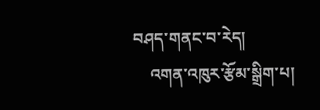བཤད་གནང་བ་རེད།
    འགན་འཁུར་རྩོམ་སྒྲིག་པ།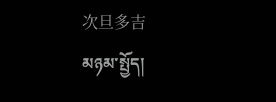次旦多吉
མཉམ་སྤྱོད།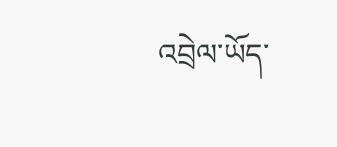འབྲེལ་ཡོད་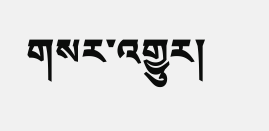གསར་འགྱུར།